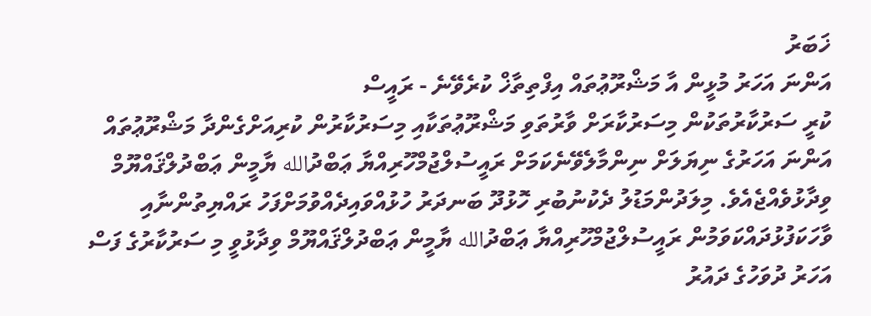ޚަބަރު
އަންނަ އަހަރު މުޅީން އާ މަޝްރޫޢުތައް އިފްތިތާޚް ކުރެވޭނެ - ރައީސް
ކުރީ ސަރުކާރުތަކުން މިސަރުކާރަށް ވާރުތަވި މަޝްރޫޢުތަކާއި މިސަރުކާރުން ކުރިއަށްގެންދާ މަޝްރޫޢުތައް އަންނަ އަހަރުގެ ނިޔަލަށް ނިންމާލެވޭނެކަމަށް ރައީސުލްޖުމްހޫރިއްޔާ ޢަބްދުالله ޔާމީން ޢަބްދުލްޤައްޔޫމް ވިދާޅުވެއްޖެއެވެ. މިލަދުންމަޑުލު ދެކުނުބުރި ހޮޅުދޫ ބަނދަރު ހުޅުއްވައިދެއްވުމަށްފަހު ރައްޔިތުންނާއި ވާހަކަފުޅުދައްކަވަމުން ރައީސުލްޖުމްހޫރިއްޔާ ޢަބްދުالله ޔާމީން ޢަބްދުލްޤައްޔޫމް ވިދާޅުވީ މި ސަރުކާރުގެ ފަސް އަހަރު ދުވަހުގެ ދައުރު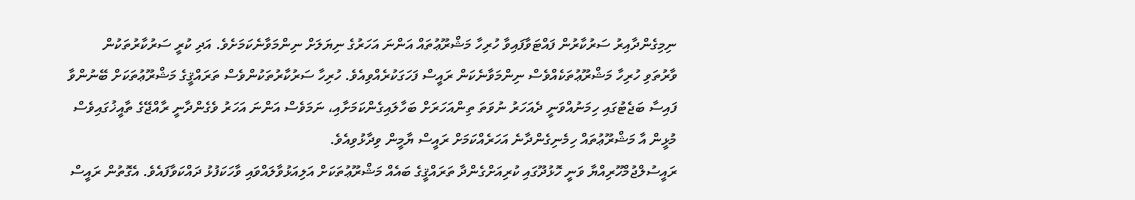ނިމިގެންދާއިރު ސަރުކާރުން ފައްޓަވާފައިވާ ހުރިހާ މަޝްރޫޢުތައް އަންނަ އަހަރުގެ ނިޔަލަށް ނިންމަވާނެކަމަށެވެ. އަދި ކުރީ ސަރުކާރުތަކުން ވާރުތަވި ހުރިހާ މަޝްރޫޢުތަކެއްވެސް ނިންމަވާނެކަން ރައީސް ފަހަގަކުރެއްވިއެވެ. ހުރިހާ ސަރުކާރުތަކުންވެސް ތަރައްޤީގެ މަޝްރޫޢުތަކަށް ބޭނުންވާ ފައިސާ ބަޖެޓުގައި ހިމަނުއްވަނީ ދެއަހަރު ނުވަތަ ތިންއަހަރަށް ބަހާލައިގެންކަމަށާއި، ނަމަވެސް އަންނަ އަހަރު ވެގެންދާނީ ރާއްޖޭގެ ތާއީޚުގައިވެސް މުޅީން އާ މަޝްރޫޢުތައް ހިމެނިގެންދާނެ އަހަރެއްކަމަށް ރައީސް ޔާމީން ވިދާޅުވިއެވެ.
ރައީސުލްޖުމްހޫރިއްޔާ ވަނީ ހޮޅުދޫގައި ކުރިއަށްގެންދާ ތަރައްޤީގެ ބައެއް މަޝްރޫޢުތަކަށް އަލިއަޅުވާލައްވައި ވާހަކަފުޅު ދައްކަވާފައެވެ. އެގޮތުން ރައީސް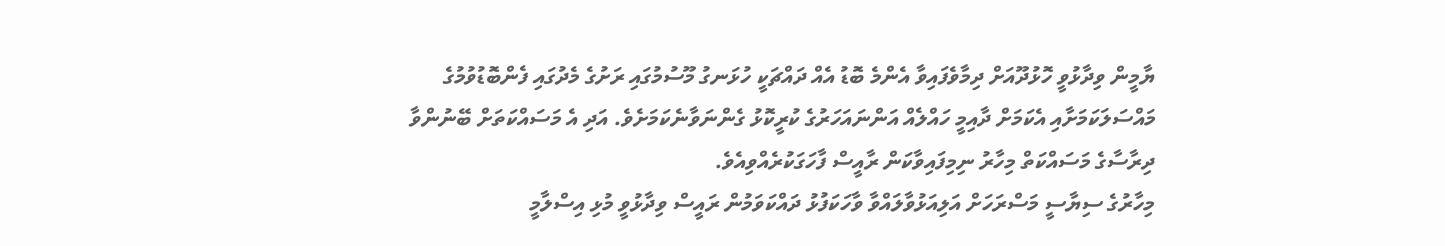ޔާމީން ވިދާޅުވީ ހޮޅުދޫއަށް ދިމާވެފައިވާ އެންމެ ބޮޑު އެއް ދައްޗަކީ ހުޅަނގު މޫސުމުގައި ރަށުގެ މެދުގައި ފެންބޮޑުވުމުގެ މައްސަލަކަމަށާއި އެކަމަށް ދާއިމީ ހައްލެއް އަންނައަހަރުގެ ކުރީކޮޅު ގެންނަވާނެކަމަށެވެ. އަދި އެ މަސައްކަތަށް ބޭނުންވާ ދިރާސާގެ މަސައްކަތް މިހާރު ނިމިފައިވާކަން ރާއީސް ފާހަގަކުރެއްވިއެވެ.
މިހާރުގެ ސިޔާސީ މަސްރަހަށް އަލިއަޅުވާލައްވާ ވާހަކަފުޅު ދައްކަވަމުން ރައީސް ވިދާޅުވީ މުޅި އިސްލާމީ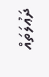ދަޢުލަތައް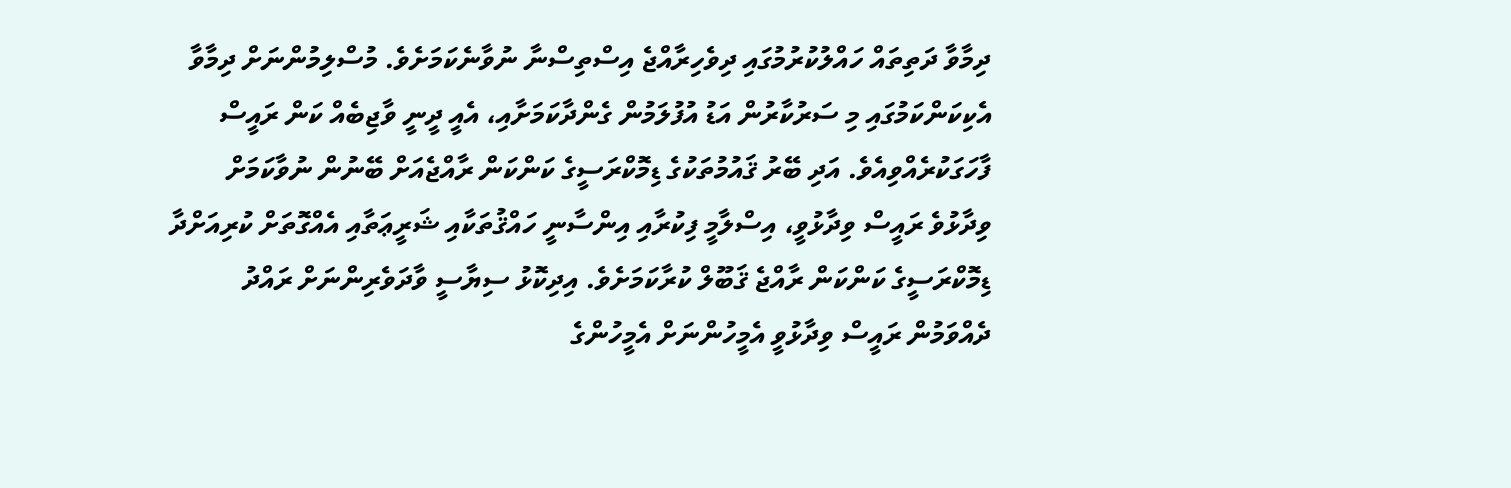ދިމާވާ ދަތިތައް ހައްލުކުރުމުގައި ދިވެހިރާއްޖެ އިސްތިސްނާ ނުވާނެކަމަށެވެ. މުސްލިމުންނަށް ދިމާވާ އެކިކަންކަމުގައި މި ސަރުކާރުން އަޑު އުފުލަމުން ގެންދާކަމަށާއި، އެއީ ދީނީ ވާޖިބެއް ކަން ރައީސް ފާހަގަކުރެއްވިއެވެ. އަދި ބޭރު ޤައުމުތަކުގެ ޑިމޮކްރަސީގެ ކަންކަން ރާއްޖެއަށް ބޭނުން ނުވާކަމަށް ވިދާޅުވެ ރައީސް ވިދާޅުވީ، އިސްލާމީ ފިކުރާއި އިންސާނީ ހައްޤުތަކާއި ޝަރީޢަތާއި އެއްގޮތަށް ކުރިއަށްދާ ޑިމޮކްރަސީގެ ކަންކަން ރާއްޖެ ޤަބޫލް ކުރާކަމަށެވެ. އިދިކޮޅު ސިޔާސީ ވާދަވެރިންނަށް ރައްދު ދެއްވަމުން ރައީސް ވިދާޅުވީ އެމީހުންނަށް އެމީހުންގެ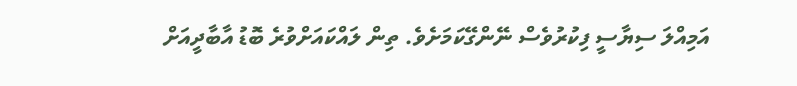އަމިއްލަ ސިޔާސީ ފިކުރުވެސް ނޭންގޭކަމަށެވެ. ތިން ލައްކައަށްވުރެ ބޮޑު އާބާދީއަށް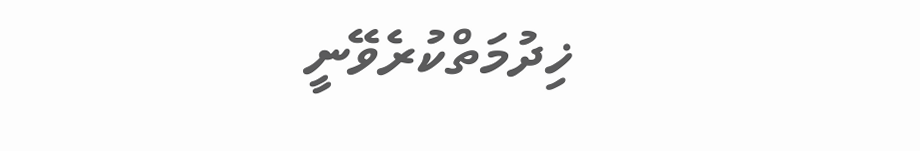ޚިދުމަތްކުރެވޭނީ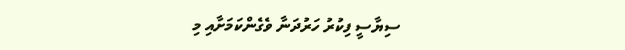ސިޔާސީ ފިކުރު ހަރުދަނާ ވެގެންކަމަށާއި މި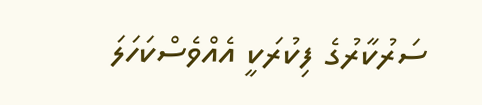ސަރުކާރުގެ ފިކުރަކީ އެއްވެސްކަހަލަ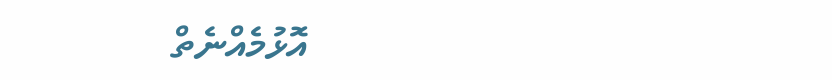އޮޅުމެއްނެތް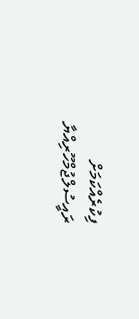ފިކުރެއްކަމަށް ރައީސުލްޖުމްހޫރިއްޔާ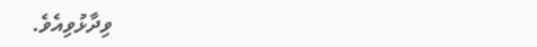ވިދާޅުވިއެވެ.